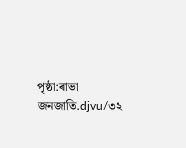পৃষ্ঠা:ৰাভা জনজাতি.djvu/৩২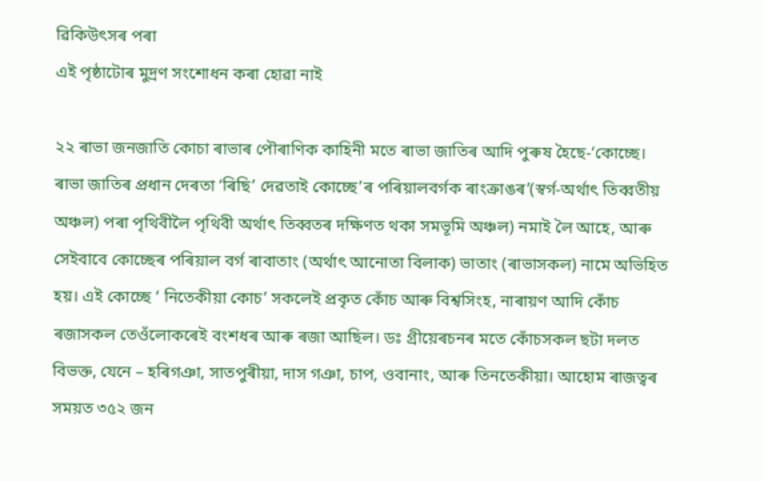ৱিকিউৎসৰ পৰা
এই পৃষ্ঠাটোৰ মুদ্ৰণ সংশোধন কৰা হোৱা নাই

২২ ৰাভা জনজাতি কোচা ৰাভাৰ পৌৰাণিক কাহিনী মতে ৰাভা জাতিৰ আদি পুৰুষ হৈছে-‘কোচ্ছে। ৰাভা জাতিৰ প্ৰধান দেৰতা ‘ৰিছি’ দেৱতাই কোচ্ছে’ৰ পৰিয়ালবৰ্গক ৰাংক্ৰাঙৰ’(স্বৰ্গ-অৰ্থাৎ তিব্বতীয় অঞ্চল) পৰা পৃথিবীলৈ পৃথিবী অৰ্থাৎ তিব্বতৰ দক্ষিণত থকা সমভূমি অঞ্চল) নমাই লৈ আহে, আৰু সেইবাবে কোচ্ছেৰ পৰিয়াল বৰ্গ ৰাবাতাং (অৰ্থাৎ আনোতা বিলাক) ভাতাং (ৰাভাসকল) নামে অভিহিত হয়। এই কোচ্ছে ‘ নিতেকীয়া কোচ’ সকলেই প্ৰকৃত কোঁচ আৰু বিশ্বসিংহ, নাৰায়ণ আদি কোঁচ ৰজাসকল তেওঁলোকৰেই বংশধৰ আৰু ৰজা আছিল। ডঃ গ্ৰীয়েৰচনৰ মতে কোঁচসকল ছটা দলত বিভক্ত, যেনে – হৰিগঞা, সাতপুৰীয়া, দাস গঞা, চাপ, ওবানাং, আৰু তিনতেকীয়া। আহোম ৰাজত্বৰ সময়ত ৩৫২ জন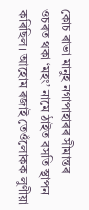কোচ ৰাভা মানুহ নগাপাহাৰৰ সীমান্তৰ ওচৰত থকা ‘মহং’ নামে ঠাইত বসতি স্থাপন কৰিছিল। আহোম ৰজাই তেওঁলোকক লুণীয়া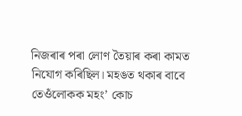নিজৰাৰ পৰা লোণ তৈয়াৰ কৰা কামত নিযোগ কৰিছিল। মহঙত থকাৰ বাবে তেওঁলোকক মহং’ কোচ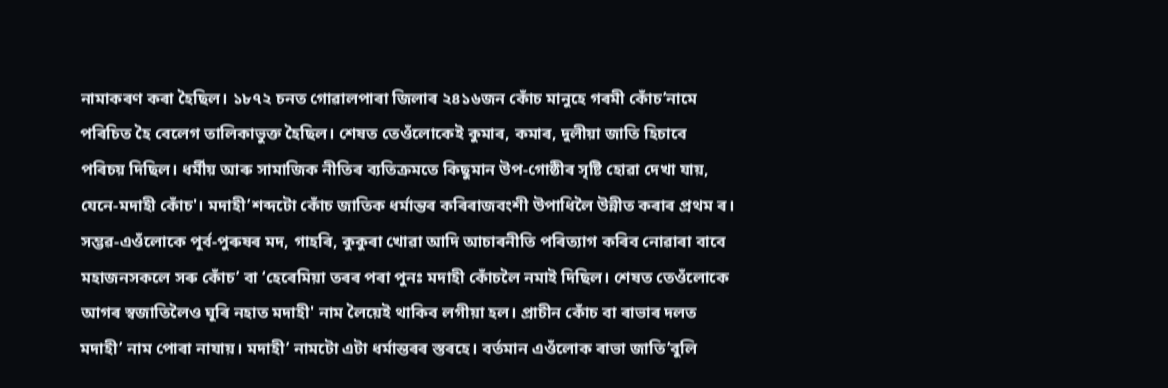নামাকৰণ কৰা হৈছিল। ১৮৭২ চনত গোৱালপাৰা জিলাৰ ২৪১৬জন কোঁচ মানুহে গৰমী কোঁচ’নামে পৰিচিত হৈ বেলেগ তালিকাভুক্ত হৈছিল। শেষত তেওঁলোকেই কুমাৰ, কমাৰ, দুলীয়া জাতি হিচাবে পৰিচয় দিছিল। ধৰ্মীয় আৰু সামাজিক নীতিৰ ব্যতিক্ৰমতে কিছুমান উপ-গোষ্ঠীৰ সৃষ্টি হোৱা দেখা যায়, যেনে-মদাহী কোঁচ'। মদাহী’শব্দটো কোঁচ জাতিক ধৰ্মান্তৰ কৰিৰাজবংশী উপাধিলৈ উন্নীত কৰাৰ প্ৰথম ৰ। সম্ভৱ-এওঁলোকে পূৰ্ব-পুৰুষৰ মদ, গাহৰি, কুকুৰা খোৱা আদি আচাৰনীতি পৰিত্যাগ কৰিব নোৱাৰা বাবে মহাজনসকলে সৰু কোঁচ’ বা ‘হেৰেমিয়া তৰৰ পৰা পুনঃ মদাহী কোঁচলৈ নমাই দিছিল। শেষত তেওঁলোকে আগৰ স্বজাতিলৈও ঘূৰি নহাত মদাহী' নাম লৈয়েই থাকিব লগীয়া হল। প্ৰাচীন কোঁচ বা ৰাভাৰ দলত মদাহী’ নাম পোৰা নাযায়। মদাহী’ নামটো এটা ধৰ্মান্তৰৰ স্তৰহে। বৰ্তমান এওঁলোক ৰাভা জাতি’বুলি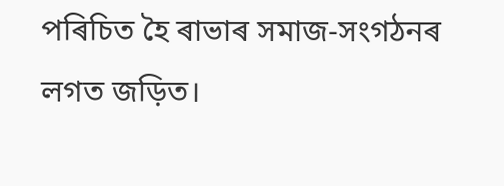পৰিচিত হৈ ৰাভাৰ সমাজ-সংগঠনৰ লগত জড়িত।